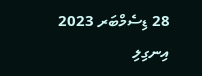28 ޑިސެމްބަރ 2023
އިނގިލި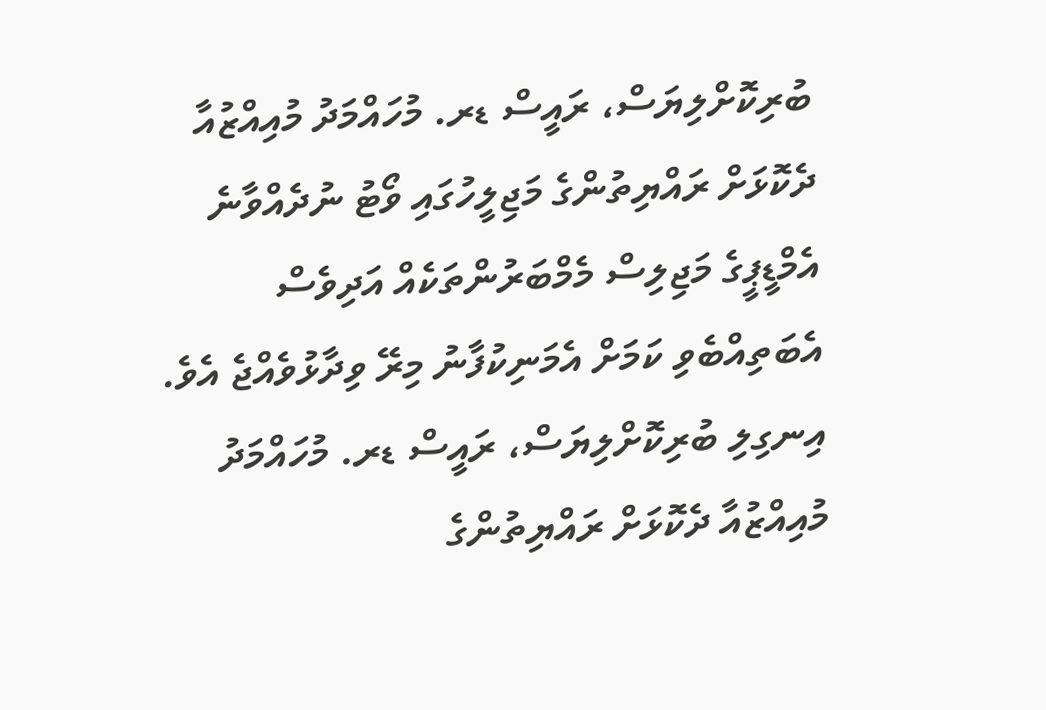ބުރިކޮށްލިޔަސް، ރައީސް ޑރ. މުހައްމަދު މުއިއްޒުއާ ދެކޮޅަށް ރައްޔިތުންގެ މަޖިލީހުގައި ވޯޓު ނުދެއްވާނެ އެމްޑީޕީގެ މަޖިލިސް މެމްބަރުންތަކެއް އަދިވެސް އެބަތިއްބެވި ކަމަށް އެމަނިކުފާނު މިރޭ ވިދާޅުވެއްޖެ އެވެ.
އިނގިލި ބުރިކޮށްލިޔަސް، ރައީސް ޑރ. މުހައްމަދު މުއިއްޒުއާ ދެކޮޅަށް ރައްޔިތުންގެ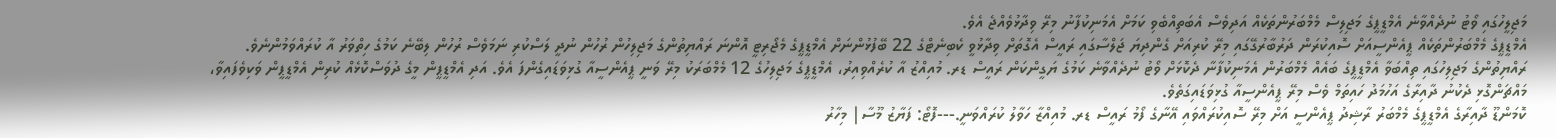މަޖިލީހުގައި ވޯޓު ނުދެއްވާނެ އެމްޑީޕީގެ މަޖިލިސް މެމްބަރުންތަކެއް އަދިވެސް އެބަތިއްބެވި ކަމަށް އެމަނިކުފާނު މިރޭ ވިދާޅުވެއްޖެ އެވެ.
އެމްޑީޕީގެ މެމްބަރުންތަކެއް ޕީއެންސީއަށް ސޮއިކުރަން ދަރުބާރުގޭގައި މިރޭ ކުރިއަށް ގެންދިޔަ ޖަލްސާގައި ރައީސް އެގޮތަށް ވިދާޅުވީ ކެބިނެޓްގެ 22 ބޭފުޅުންނަށް އެމްޑީޕީގެ މެޖޯރިޓީ އޮންނަ ރައްޔިތުންގެ މަޖިލިހުން ރުހުން ނުދީ ލަސްކުރި ނަމަވެސް ރުހުން ލިބޭނެ ކަމުގެ ހިތްވަރު އާ ކުރައްވަމުންނެވެ.
ރައްޔިތުންގެ މަޖިލިހުގައި ތިއްބަވާ އެމްޑީޕީގެ ބައެއް މެމްބަރުން އެމަނިކުފާނާ ދެކޮޅަށް ވޯޓު ނުދެއްވާނެ ކަމުގެ ޔަގީންކަން ރައީސް ޑރ. މުއިއްޒު އާ ކުރެއްވިއިރު، އެމްޑީޕީގެ މަޖިލިހުގެ 12 މެމްބަރަކު މިރޭ ވަނީ ޕީއެންސީއާ ގުޅިވަޑައިގެންފަ އެވެ. އަދި އެމްޑީޕީން މީގެ ދުވަސްކޮޅެއް ކުރިން އެމްޑީޕީން ވަކިވެފައިވާ، މައްޗަންގޮޅި ދެކުނު ދާއިރާގެ އަހުމަދު ހައިތަމް ވެސް މިރޭ ޕީއެންސީއާ ގުޅިވަޑައިގަތެވެ.
ކޮމަންޑޫ ދާއިރާގެ އެމްޑީޕީގެ މެމްބަރު ރާޝިދު ޕީއެންސީ އަށް މިރޭ ސޮއިކުރައްވައި އޭނާގެ ފޯމު ރައީސް ޑރ. މުއިއްޒާ ހަވާލު ކުރައްވަނީ.---ފޮޓޯ: ފަޔާޒު މޫސާ| މިހާރު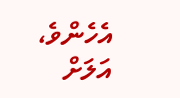އެހެންވެ، އަލަށް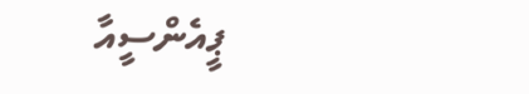ޕީއެންސީއާ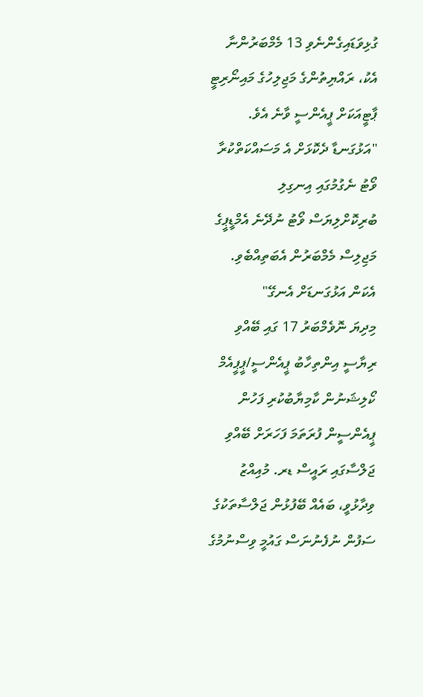ގުޅިވަޑައިގެންނެވި 13 މެމްބަރުންނާ އެކު، ރައްޔިތުންގެ މަޖިލިހުގެ މައިނޯރިޓީ ޕާޓީއަކަށް ޕީއެންސީ ވާނެ އެވެ.
"އަޅުގަނޑާ ދެކޮޅަށް އެ މަސައްކަތްކުރާ ވޯޓު ނެގުމުގައި އިނގިލި ބުރިކޮށްލިޔަސް ވޯޓު ނުދޭނެ އެމްޑީޕީގެ މަޖިލިސް މެމްބަރުން އެބަތިއްބެވި. އެކަން އަޅުގަނޑަށް އެނގޭ"
މިދިޔަ ނޮވެމްބަރު 17 ގައި ބޭއްވި ރިޔާސީ އިންތިހާބު ޕީއެންސީ/ޕީޕީއެމް ކޯލިޝަނުން ކާމިޔާބުކުރި ފަހުން ޕީއެންސީން ފުރަތަމަ ފަހަރަށް ބޭއްވި ޖަލްސާގައި ރައީސް ޑރ. މުއިއްޒު ވިދާޅުވީ، ބައެއް ބޭފުޅުން ޖަލްސާތަކުގެ ސަފުން ނުފެނުނަސް ގައުމީ ވިސްނުމުގެ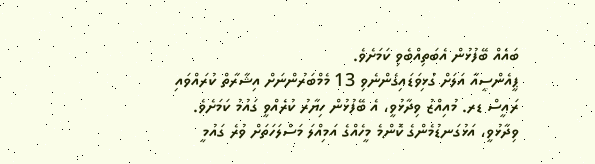ބައެއް ބޭފުޅުން އެބަތިއްބެވި ކަމަށެވެ.
ޕީއެންސީއާ އަލަށް ގުޅިވަޑައިގެންނެވި 13 މެމްބަރުންނަށް އިޝާރާތް ކުރައްވައި ރައީސް ޑރ. މުއިއްޒު ވިދާޅުވީ، އެ ބޭފުޅުން ހިޔާރު ކުރެއްވީ ގައުމު ކަމަށެވެ. ވިދާޅުވީ، އަޅުގަނޑުމެންގެ ކޮންމެ މީހެއްގެ އަމިއްލަ މަސްލަހަތަށް ވުރެ ގައުމީ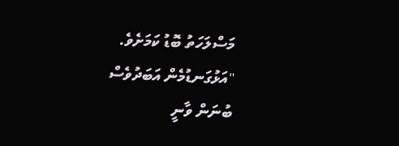މަސްލަހަތު ބޮޑު ކަމަށެވެ.
"އަޅުގަނޑުމެން އަބަދުވެސް ބުނަން ވާނީ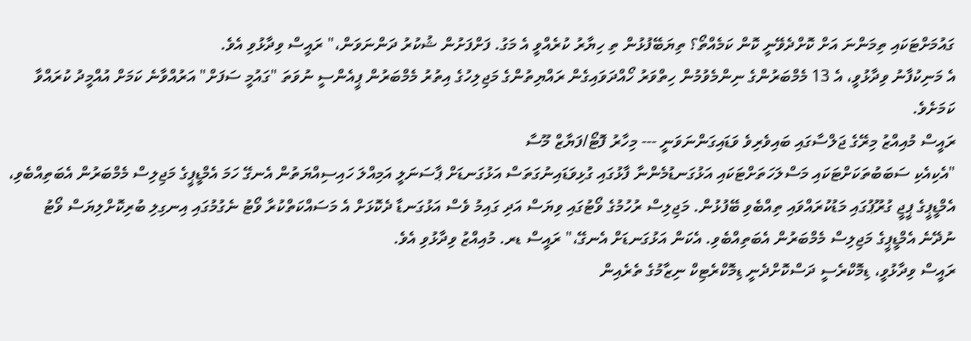ގައުމަށްޓަކައި ތިމަންނަ އަށް ކޮށްދެވޭނީ ކޮން ކަމެއްތޯ؟ ތިޔަބޭފުޅުން ތި ހިޔާރު ކުރެއްވީ އެ މަގު. ފަށްފަށުން ޝުކުރު ދަންނަވަން،" ރައީސް ވިދާޅުވި އެވެ.
އެ މަނިކުފާނު ވިދާޅުވީ، އެ 13 މެމްބަރުންގެ ނިންމެވުމުން ހިތްވަރު ހޯއްދަވައިގެން ރައްޔިތުންގެ މަޖިލިހުގެ އިތުރު މެމްބަރުން ޕީއެންސީ ނުވަތަ "ގައުމީ ސަފަށް" އަރުއްވާނެ ކަމަށް އުއްމީދު ކުރައްވާ ކަމަށެވެ.
ރައީސް މުއިއްޒު މިރޭގެ ޖަލްސާގައި ބައިވެރިވެ ވަޑައިގަންނަވަނީ --- މިހާރު ފޮޓޯ/ފަޔާޒް މޫސާ
"އެކިއެކި ސަބަބުތަކަށްޓަކައި މަސްލަހަތަށްޓަކައި އަޅުގަނޑުމެންނާ ފާޅުގައި ގުޅިވަޑައިނުގަތަސް އަޅުގަނޑަށް ޕާސަނަލީ އަމިއްލަ ހައިސިއްޔަތުން އެނގޭ ހަމަ އެމްޑީޕީގެ މަޖިލިސް މެމްބަރުން އެބަތިއްބެވި، އެމްޑީޕީގެ ޕީޖީ ގުރޫޕުގައި މަޑުކުރައްވައި ތިއްބެވި ބޭފުޅުން. މަޖިލިސް ރުހުމުގެ ވޯޓުގައި ވިޔަސް އަދި ގައިމު ވެސް އަޅުގަނޑާ ދެކޮޅަށް އެ މަސައްކަތްކުރާ ވޯޓު ނެގުމުގައި އިނގިލި ބުރިކޮށްލިޔަސް ވޯޓު ނުދޭނެ އެމްޑީޕީގެ މަޖިލިސް މެމްބަރުން އެބަތިއްބެވި. އެކަން އަޅުގަނޑަށް އެނގޭ،" ރައީސް ޑރ. މުއިއްޒު ވިދާޅުވި އެވެ.
ރައީސް ވިދާޅުވީ، ޑިމޮކްރެސީ ދަސްކޮށްދެނީ ޑިމޮކްރެޓިކް ނިޒާމުގެ ތެރެއިން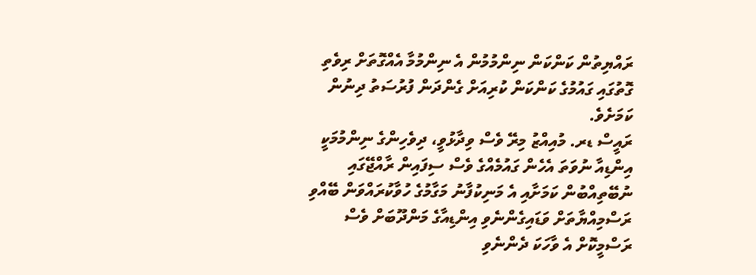ރައްޔިތުން ކަންކަން ނިންމުމުން އެ ނިންމުމާ އެއްގޮތަށް ރިވެތި ގޮތުގައި ގައުމުގެ ކަންކަން ކުރިއަށް ގެންދަން ފުރުސަތު ދިނުން ކަމަށެވެ.
ރައީސް ޑރ. މުއިއްޒު މިރޭ ވެސް ވިދާޅުވީ، ދިވެހިންގެ ނިންމުމަކީ އިންޑިއާ ނުވަތަ އެހެން ގައުމެއްގެ ވެސް ސިފައިން ރާއްޖޭގައި ނުބޭތިއްބުން ކަމަށާއި އެ މަނިކުފާނު މަގާމުގެ ހުވާކުރައްވަން ބޭއްވި ރަސްމިއްޔާތަށް ވަޑައިގެންނެވި އިންޑިއާގެ މަންދޫބަށް ވެސް ރަސްމީކޮށް އެ ވާހަކަ ދެންނެވި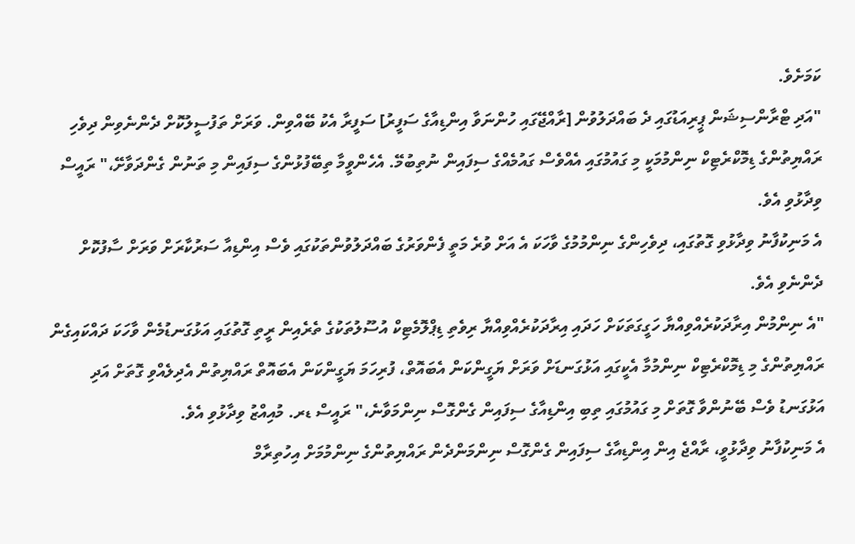ކަމަށެވެ.
"އަދި ޓްރާންސިޝަން ޕީރިއަޑުގައި ދެ ބައްދަލުވުން [ރާއްޖޭގައި ހުންނަވާ އިންޑިއާގެ ސަފީރު] ސަފީރާ އެކު ބޭއްވިން. ވަރަށް ތަފުސީލުކޮށް ދެންނެވިން ދިވެހި ރައްޔިތުންގެ ޑިމޮކްރެޓިކް ނިންމުމަކީ މި ގައުމުގައި އެއްވެސް ގައުމެއްގެ ސިފައިން ނުތިބުމޭ. އެހެންވީމާ ތިބޭފުޅުންގެ ސިފައިން މި ތަނުން ގެންދަވާށޭ،" ރައީސް ވިދާޅުވި އެވެ.
އެ މަނިކުފާނު ވިދާޅުވި ގޮތުގައި، ދިވެހިންގެ ނިންމުމުގެ ވާހަކަ އެ އަށް ވުރެ މަތީ ފެންވަރުގެ ބައްދަލުވުންތަކުގައި ވެސް އިންޑިއާ ސަރުކާރަށް ވަރަށް ސާފުކޮށް ދެންނެވި އެވެ.
"އެ ނިންމުން އިރާދަކުރެއްވިއްޔާ ހަގީގަތަކަށް ހަދައި އިރާދަކުރެއްވިއްޔާ ރިވެތި ޑިޕްލޮމެޓިކް އުސޫލުތަކުގެ ތެރެއިން ރީތި ގޮތުގައި އަޅުގަނޑުމެން ވާހަކަ ދައްކައިގެން ރައްޔިތުންގެ މި ޑިމޮކްރެޓިކް ނިންމުމާ އެކީގައި އަޅުގަނޑަށް ވަރަށް ޔަގީންކަން އެބައޮތް، ފުރިހަމަ ޔަގީންކަން އެބައޮތް ރައްޔިތުން އެދިލެއްވި ގޮތަށް އަދި އަޅުގަނޑު ވެސް ބޭނުންވާ ގޮތަށް މި ގައުމުގައި ތިބި އިންޑިއާގެ ސިފައިން ގެންގޮސް ނިންމަވާނެ،" ރައީސް ޑރ. މުއިއްޒު ވިދާޅުވި އެވެ.
އެ މަނިކުފާނު ވިދާޅުވީ، ރާއްޖެ އިން އިންޑިއާގެ ސިފައިން ގެންގޮސް ނިންމަންދެން ރައްޔިތުންގެ ނިންމުމަށް އިހުތިރާމް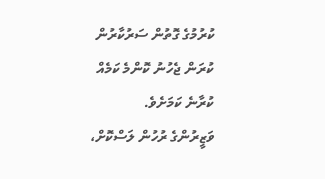ކުރުމުގެ ގޮތުން ސަރުކާރުން ކުރަން ޖެހުނު ކޮންމެ ކަމެއް ކުރާނެ ކަމަށެވެ.
ވަޒީރުންގެ ރުހުން ލަސްކޮށް،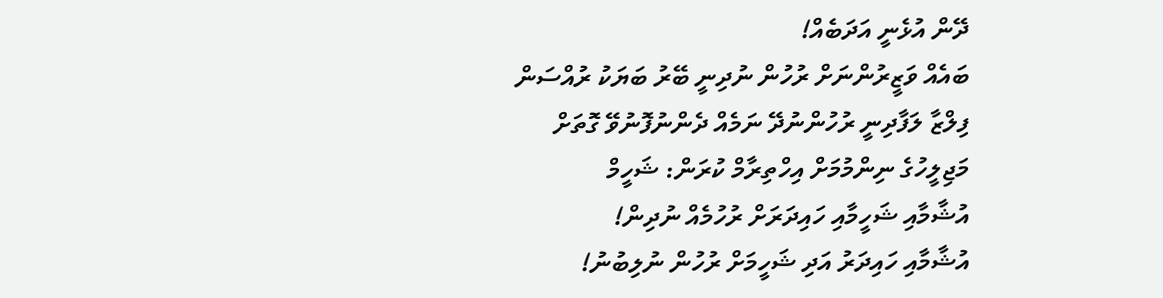ދޭން އުޅެނީ އަދަބެއް!
ބައެއް ވަޒީރުންނަށް ރުހުން ނުދިނީ ބޭރު ބަޔަކު ރުއްސަން
ފިލްޒާ ލަފާދިނީ ރުހުންނުދޭ ނަމެއް ދެންނުފޮނުވޭ ގޮތަށް
މަޖިލީހުގެ ނިންމުމަށް އިހްތިރާމް ކުރަން: ޝަހީމް
އުޝާމާއި ޝަހީމާއި ހައިދަރަށް ރުހުމެއް ނުދިން!
އުޝާމާއި ހައިދަރު އަދި ޝަހީމަށް ރުހުން ނުލިބުނު!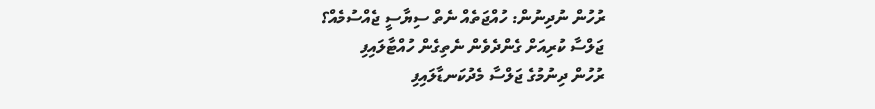ރުހުން ނުދިނުން: ހުއްޖަތެއް ނެތް ސިޔާސީ ޖެއްސުމެއް؟
ޖަލްސާ ކުރިއަށް ގެންދެވެން ނެތިގެން ހުއްޓާލައިފި
ރުހުން ދިނުމުގެ ޖަލްސާ މެދުކަނޑާލައިފި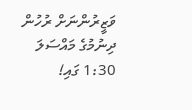ވަޒީރުންނަށް ރުހުން ދިނުމުގެ މައްސަލަ 1:30 ގައި!